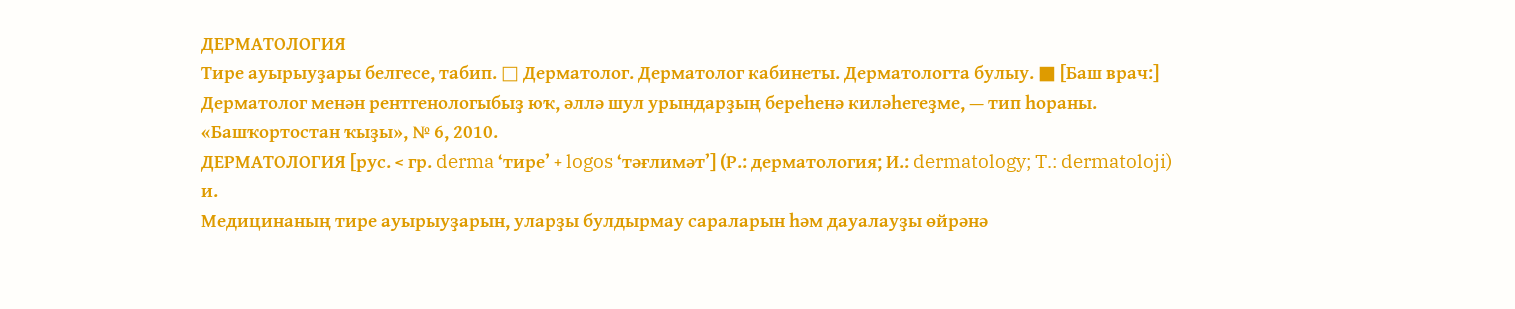ДЕРМАТОЛОГИЯ
Тире ауырыуҙары белгесе, табип. □ Дерматолог. Дерматолог кабинеты. Дерматологта булыу. ■ [Баш врач:] Дерматолог менән рентгенологыбыҙ юҡ, әллә шул урындарҙың береһенә киләһегеҙме, — тип һораны. «Башҡортостан ҡыҙы», № 6, 2010.
ДЕРМАТОЛОГИЯ [рус. < гр. derma ‘тире’ + logos ‘тәғлимәт’] (Р.: дерматология; И.: dermatology; T.: dermatoloji) и.
Медицинаның тире ауырыуҙарын, уларҙы булдырмау сараларын һәм дауалауҙы өйрәнә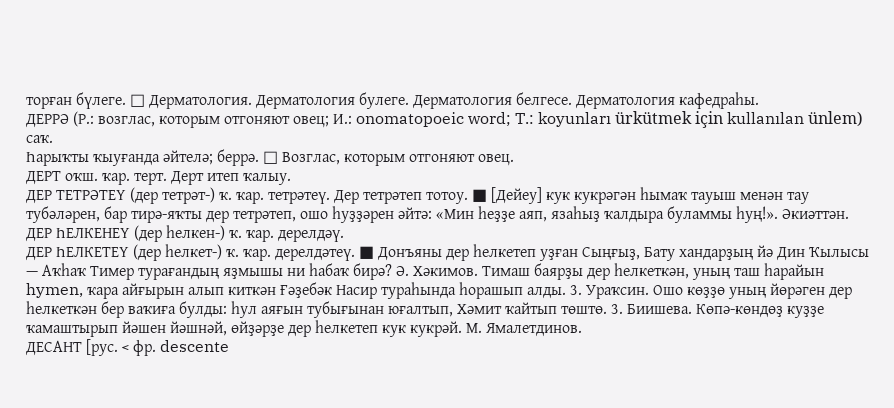торған бүлеге. □ Дерматология. Дерматология булеге. Дерматология белгесе. Дерматология кафедраһы.
ДЕРРӘ (Р.: возглас, которым отгоняют овец; И.: onomatopoeic word; T.: koyunları ürkütmek için kullanılan ünlem) саҡ.
Һарыҡты ҡыуғанда әйтелә; беррә. □ Возглас, которым отгоняют овец.
ДЕРТ оҡш. ҡар. терт. Дерт итеп ҡалыу.
ДЕР ТЕТРӘТЕҮ (дер тетрәт-) ҡ. ҡар. тетрәтеү. Дер тетрәтеп тотоу. ■ [Дейеу] кук кукрәгән һымаҡ тауыш менән тау тубәләрен, бар тирә-яҡты дер тетрәтеп, ошо һуҙҙәрен әйтә: «Мин һеҙҙе аяп, язаһыҙ ҡалдыра буламмы һуң!». Әкиәттән.
ДЕР ҺЕЛКЕНЕҮ (дер һелкен-) ҡ. ҡар. дерелдәү.
ДЕР ҺЕЛКЕТЕҮ (дер һелкет-) ҡ. ҡар. дерелдәтеү. ■ Донъяны дер һелкетеп уҙған Сыңғыҙ, Бату хандарҙың йә Дин Ҡылысы — Аҡһаҡ Тимер турағандың яҙмышы ни һабаҡ бирә? Ә. Хәкимов. Тимаш баярҙы дер һелкеткән, уның таш һарайын hymen, ҡара айғырын алып киткән Ғәҙебәк Насир тураһында һорашып алды. 3. Ураҡсин. Ошо көҙҙө уның йөрәген дер һелкеткән бер ваҡиға булды: һул аяғын тубығынан юғалтып, Хәмит ҡайтып төштө. 3. Биишева. Көпә-көндөҙ куҙҙе ҡамаштырып йәшен йәшнәй, өйҙәрҙе дер һелкетеп кук кукрәй. М. Ямалетдинов.
ДЕСАНТ [рус. < фр. descente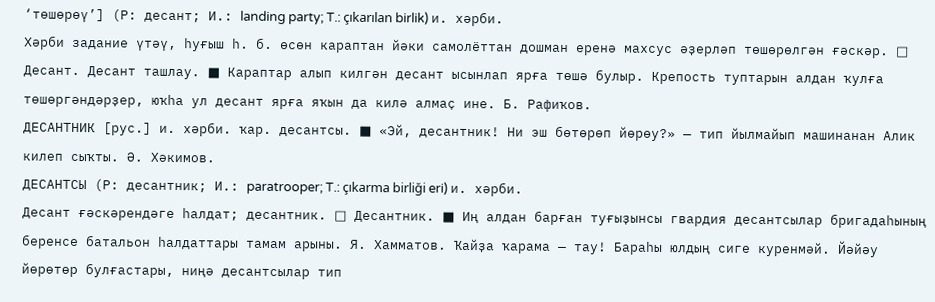‘төшөрөү’] (Р: десант; И.: landing party; T.: çıkarılan birlik) и. хәрби.
Хәрби задание үтәү, һуғыш һ. б. өсөн караптан йәки самолёттан дошман еренә махсус әҙерләп төшөрөлгән ғәскәр. □ Десант. Десант ташлау. ■ Караптар алып килгән десант ысынлап ярға төшә булыр. Крепость туптарын алдан ҡулға төшөргәндәрҙер, юҡһа ул десант ярға яҡын да килә алмаҫ ине. Б. Рафиҡов.
ДЕСАНТНИК [рус.] и. хәрби. ҡар. десантсы. ■ «Эй, десантник! Ни эш бөтөрөп йөрөу?» — тип йылмайып машинанан Алик килеп сыҡты. Ә. Хәкимов.
ДЕСАНТСЫ (Р: десантник; И.: paratrooper; T.: çıkarma birliği eri) и. хәрби.
Десант ғәскәрендәге һалдат; десантник. □ Десантник. ■ Иң алдан барған туғыҙынсы гвардия десантсылар бригадаһының беренсе батальон һалдаттары тамам арыны. Я. Хамматов. Ҡайҙа ҡарама — тау! Бараһы юлдың сиге куренмәй. Йәйәу йөрөтөр булғастары, ниңә десантсылар тип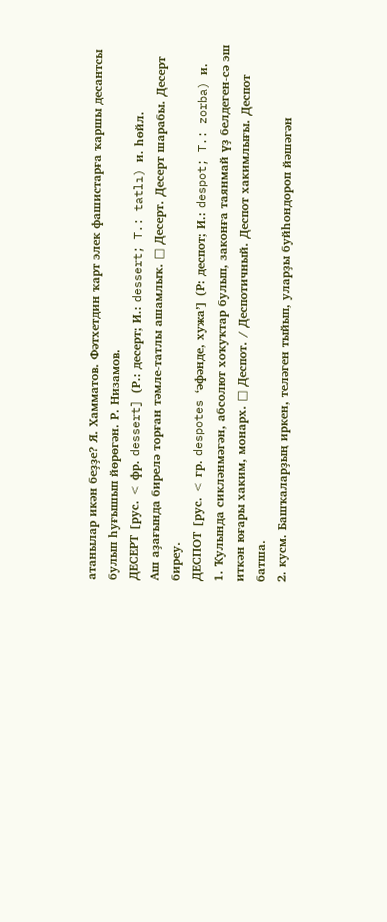атанылар икән беҙҙе? Я. Хамматов. Фәтхетдин ҡарт элек фашистарға ҡаршы десантсы булып һуғышып йөрөгән. Р. Низамов.
ДЕСЕРТ [рус. < фр. dessert] (Р.: десерт; И.: dessert; T.: tatlı) и. һөйл.
Аш аҙағында бирелә торған тәмле-татлы ашамлыҡ. □ Десерт. Десерт шарабы. Десерт биреу.
ДЕСПОТ [рус. < гр. despotes ‘әфәнде, хужа’] (Р: деспот; И.: despot; T.: zorba) и.
1. Ҡулында сикләнмәгән, абсолют хоҡуҡтар булып, законға таянмай үҙ белдеген-сә эш иткән юғары хаким, монарх. □ Деспот. / Деспотичный. Деспот хакимлығы. Деспот батша.
2. кусм. Башҡаларҙың иркен, теләген тыйып, уларҙы буйһондороп йәшәгән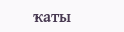ҡаты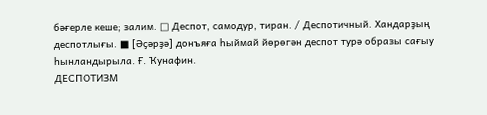бәғерле кеше; залим. □ Деспот, самодур, тиран. / Деспотичный. Хандарҙың деспотлығы. ■ [Әҫәрҙә] донъяға һыймай йөрөгән деспот турә образы сағыу һынландырыла. Ғ. Ҡунафин.
ДЕСПОТИЗМ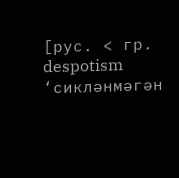[рус. < гр. despotism ‘сикләнмәгән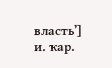власть’] и. ҡар.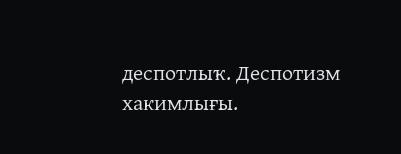деспотлыҡ. Деспотизм хакимлығы.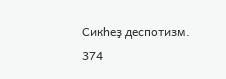Сикһеҙ деспотизм.
374